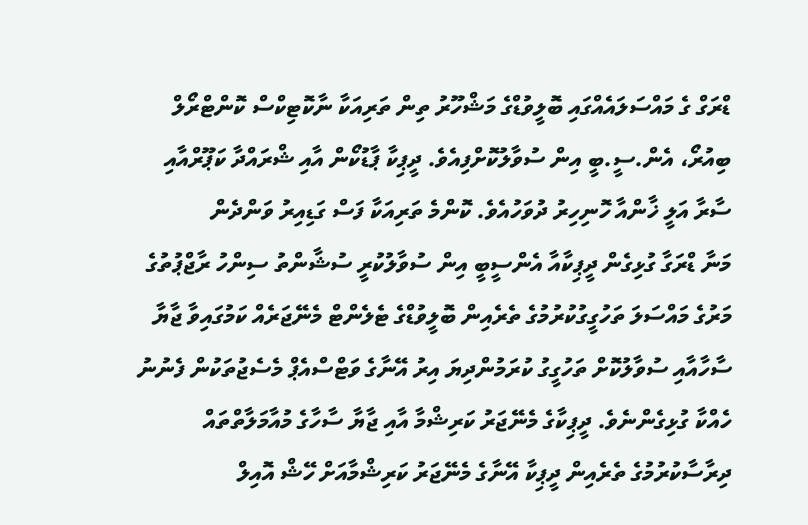ޑްރަގް ގެ މައްސަލައެއްގައި ބޮލީވުޑްގެ މަޝްހޫރު ތިން ތަރިއަކާ ނާކޮޓިކްސް ކޮންޓްރޯލް ބިއުރޯ، އެން.ސީ.ބީ އިން ސުވާލުކޮށްފިއެވެ. ދީޕިކާ ޕާޑުކޯން އާއި ޝްރައްދާ ކަޕޫރްއާއި ސާރާ އަލީ ޚާންއާ ހޮނިހިރު ދުވަހުއެވެ. ކޮންމެ ތަރިއަކާ ފަސް ގަޑިއިރު ވަންދެން
މަނާ ޑްރަގާ ގުޅިގެން ދީޕިކާއާ އެންސީބީ އިން ސުވާލުކުރީ ސުޝާންތު ސިންހު ރާޖްޕުތުގެ މަރުގެ މައްސަލަ ތަހުގީގުކުރުމުގެ ތެރެއިން ބޮލީވުޑްގެ ޓެލެންޓް މެނޭޖަރެއް ކަމުގައިވާ ޖާޔާ ސާހާއާއި ސުވާލުކޮށް ތަހުގީގު ކުރަމުންދިޔަ އިރު އޭނާގެ ވަޓްސްއެޕް މެސެޖުތަކުން ފެނުނު ހެއްކާ ގުޅިގެންނެވެ. ދީޕިކާގެ މެނޭޖަރު ކަރިޝްމާ އާއި ޖާޔާ ސާހާގެ މުއާމަލާތްތައް ދިރާސާކުރުމުގެ ތެރެއިން ދީޕިކާ އޭނާގެ މެނޭޖަރު ކަރިޝްމާއަށް ހޭޝް އޮއިލް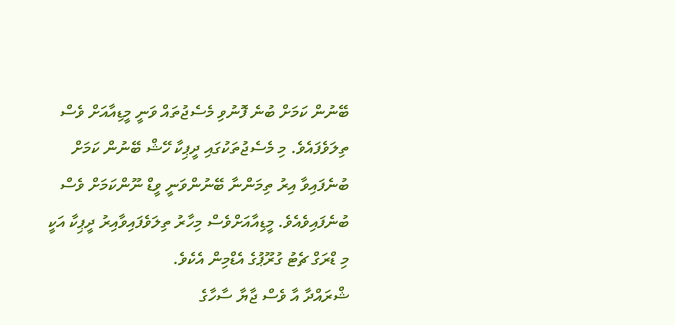ބޭނުން ކަމަށް ބުނެ ފޮނުވި މެސެޖުތައް ވަނީ މީޑިއާއަށް ވެސް ތިލަވެފައެވެ. މި މެސެޖުތަކުގައި ދީޕިކާ ހޭޝް ބޭނުން ކަމަށް ބުނެފައިވާ އިރު ތިމަންނާ ބޭނުންވަނީ ވީޑް ނޫންކަމަށް ވެސް ބުނެފައިވެއެވެ. މީޑިއާއަށްވެސް މިހާރު ތިލަވެފައިވާއިރު ދީޕިކާ އަކީ މި ޑްރަގް ޗެޓު ގުރޫޕުގެ އެޑްމިން އެކެވެ.
ޝްރައްދާ އާ ވެސް ޖާޔާ ސާހާގެ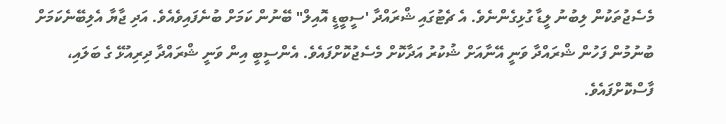މެސެޖުތަކުން ލިބުނު ލީޑާ ގުޅިގެންނެވެ. އެ ޗެޓުގައި ޝްރައްދާ 'ސީބީޑީ އޮއިލް" ބޭނުން ކަމަށް ބުނެފައިވެއެވެ. އަދި ޖާޔާ އެލިބޭނެކަމަށް ބުނުމުން ފަހުން ޝްރައްދާ ވަނީ އޭނާއަށް ޝުކުރު އަދާކޮށް މެސެޖުކޮށްފައެވެ. އެންސީބީ އިން ވަނީ ޝްރައްދާ ދިރިއުޅޭ ގެ ބަލައި، ފާސްކޮށްފައެވެ.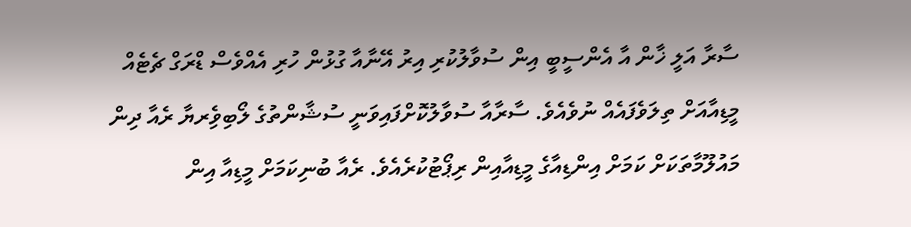ސާރާ އަލީ ޚާން އާ އެންސީބީ އިން ސުވާލުކުރި އިރު އޭނާއާ ގުޅުން ހުރި އެއްވެސް ޑްރަގް ޗެޓެއް މީޑިއާއަށް ތިލަވެފައެއް ނުވެއެވެ. ސާރާއާ ސުވާލުކޮށްފައިވަނީ ސުޝާންތުގެ ލޯބިވެިރޔާ ރެއާ ދިން މައުލޫމާތަކަށް ކަމަށް އިންޑިއާގެ މީޑިއާއިން ރިޕޯޓުކުރެއެވެ. ރެއާ ބުނިކަމަށް މީޑިއާ އިން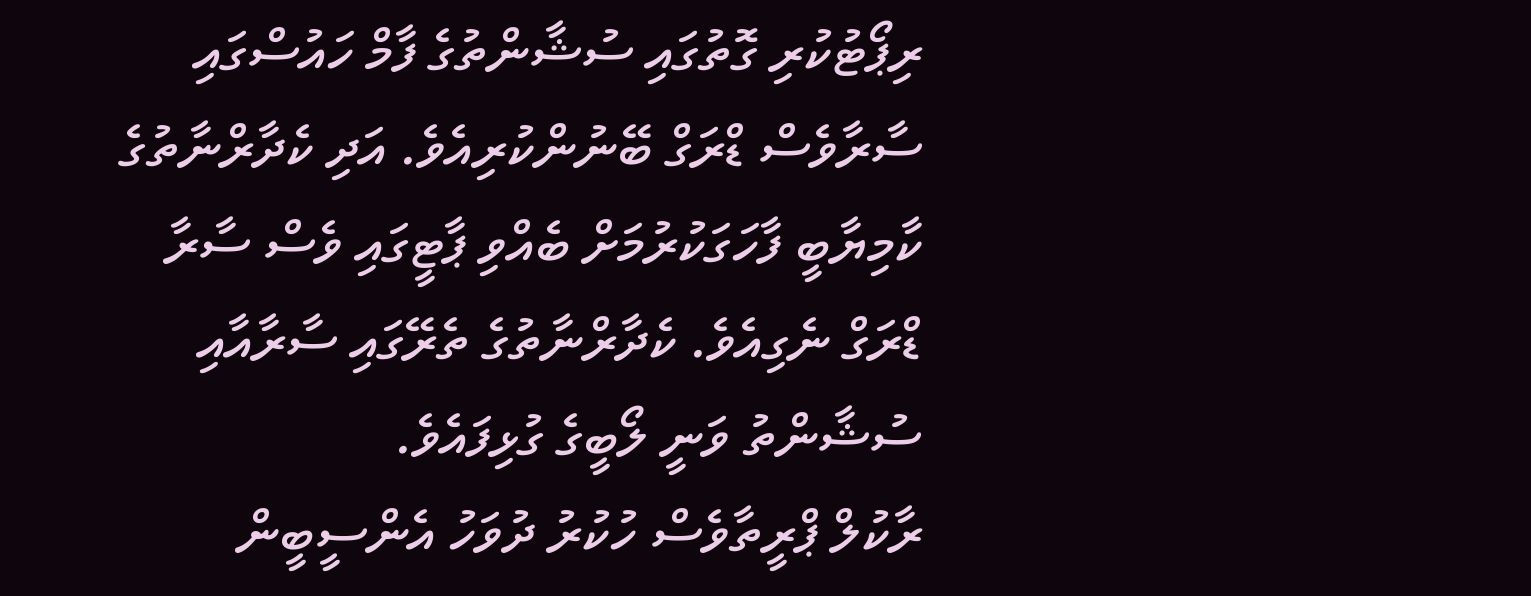ރިޕޯޓުކުރި ގޮތުގައި ސުޝާންތުގެ ފާމް ހައުސްގައި ސާރާވެސް ޑްރަގް ބޭނުންކުރިއެވެ. އަދި ކެދާރްނާތުގެ ކާމިޔާބީ ފާހަގަކުރުމަށް ބެއްވި ޕާޓީގައި ވެސް ސާރާ ޑްރަގް ނެގިއެވެ. ކެދާރްނާތުގެ ތެރޭގައި ސާރާއާއި ސުޝާންތު ވަނީ ލޯބީގެ ގުޅިފައެވެ.
ރާކުލް ޕްރީތާވެސް ހުކުރު ދުވަހު އެންސީބީން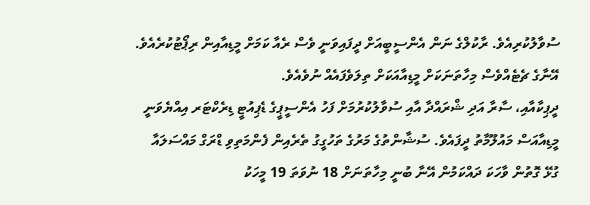ސުވާލުކުރިއެވެ. ރާކުލްގެ ނަން އެންސީބީއަށް ދީފައިވަނީ ވެސް ރެއާ ކަމަށް މީޑިއާއިން ރިޕޯޓުކުރެއެވެ. އޭނާގެ ޗެޓެއްވެސް މިހާތަނަކަށް މީޑިއާއަކަށް ތިލަވެފައެއް ނުވެއެވެ.
ދީޕިކާއާއި، ސާރާ އަދި ޝްރައްދާ އާއި ސުވާލުކުރުމަށް ފަހު އެންސީޕީގެ ޑެޕިއުޓީ ޑިރެކްޓަރ އިއްޔެވަނީ މީޑިއާއަސް މައުލޫމާތު ދީފައެވެ. ސުޝާންތުގެ މަރުގެ ތަހުގީގު ތެރެއިން ފެންމަތިވި ޑްރަގް މައްސަލައާ ގުޅޭ ގޮތުން ވާހަކަ ދައްކަމުން އޭނާ ބުނީ މިހާތަނަށް 18 ނުވަތަ 19 މީހަކު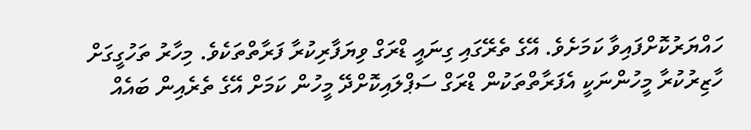ހައްޔަރުކޮށްފައިވާ ކަމަށެވެ. އޭގެ ތެރޭގައި ގިނައީ ޑްރަގް ވިޔަފާރިކުރާ ފަރާތްތަކެވެ. މިހާރު ތަހުގީގަށް ހާޒިރުކުރާ މީހުންނަކީ އެފަރާތްތަކުން ޑްރަގް ސަޕްލައިކޮށްދޭ މީހުން ކަމަށް އޭގެ ތެރެއިން ބައެއް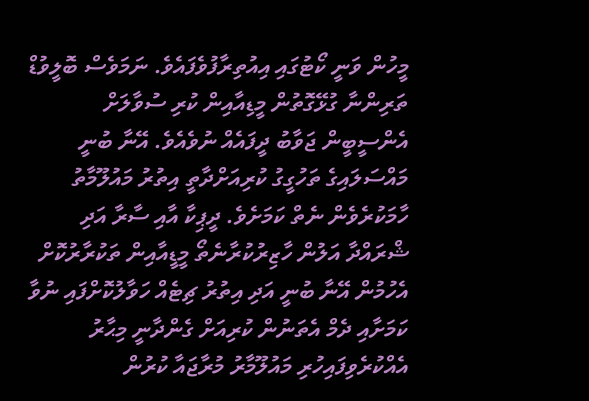މީހުން ވަނީ ކޯޓުގައި އިއުތިރާފުވެފައެވެ. ނަމަވެސް ބޮލީވުޑް ތަރިންނާ ގުޅޭގޮތުން މީޑިއާއިން ކުރި ސުވާލަށް އެންސީބީން ޖަވާބު ދީފައެއް ނުވެއެވެ. އޭނާ ބުނީ މައްސަލައިގެ ތަހުގީގު ކުރިއަށްދާތީ އިތުރު މައުލޫމާތު ހާމަކުރެވެން ނެތް ކަމަށެވެ. ދީޕިކާ އާއި ސާރާ އަދި ޝްރައްދާ އަލުން ހާޒިރުކުރާނެތޯ މީޑީއާއިން ތަކުރާރުކޮށް އެހުމުން އޭނާ ބުނީ އަދި އިތުރު ޗިޓެއް ހަވާލުކޮށްފައި ނުވާ ކަމަށާއި ދެމް އެތަނުން ކުރިއަށް ގެންދާނީ މިޙާރު އެއްކުރެވިފައިހުރި މައުލޫމާރު މުރާޖައާ ކުރުން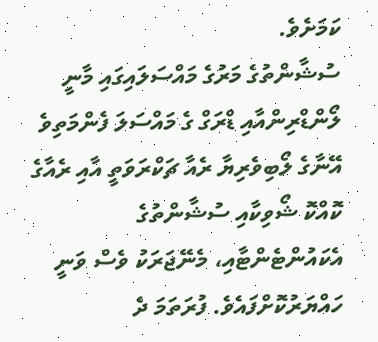ކަމަށެވެ.
ސުޝާންތުގެ މަރުގެ މައްސަލައިގައި މާނީ ލޯންޑްރިންއާއި ޑްރަގް ގެ މައްސަލަ ފެންމަތިވެ އޭނާގެ ލޯބިވެރިޔާ ރެއާ ޗަކްރަވަތީ އާއި ރެއާގެ ކޮއްކޮ ޝޯވިކާއި ސުޝާންތުގެ އެކައުންޓެންޓާއި، މެނޭޖަރަކު ވެސް ވަނީ ހައްޔަރުކޮށްފައެވެ. ފުރަތަމަ ދެ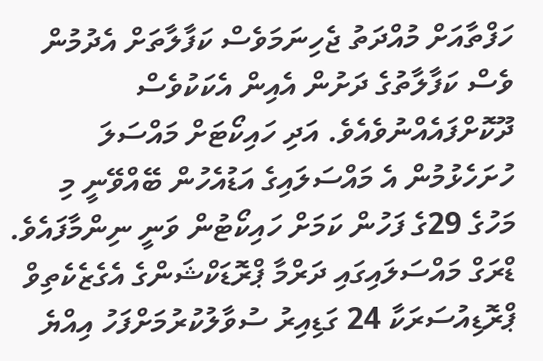ހަފްތާއަށް މުއްދަތު ޖެހިނަމަވެސް ކަފާލާތަށް އެދުމުން ވެސް ކަފާލާތުގެ ދަށުން އެއިން އެކަކުވެސް ދޫކޮށްފައެއްނުވެއެވެ. އަދި ހައިކޯޓަށް މައްސަލަ ހުށަހެޅުމުން އެ މައްސަލައިގެ އަޑުއެހުން ބޭއްވޭނީ މި މަހުގެ 29ގެ ފަހުން ކަމަށް ހައިކޯޓުން ވަނީ ނިންމާފައެވެ.
ޑްރަގް މައްސަލައިގައި ދަރްމާ ޕްރޮޑަކްޝަންގެ އެގެޒެކެތިވް ޕްރޮޑިއުސަރަކާ 24 ގަޑިއިރު ސުވާލުކުރުމަށްފަހު އިއްޔެ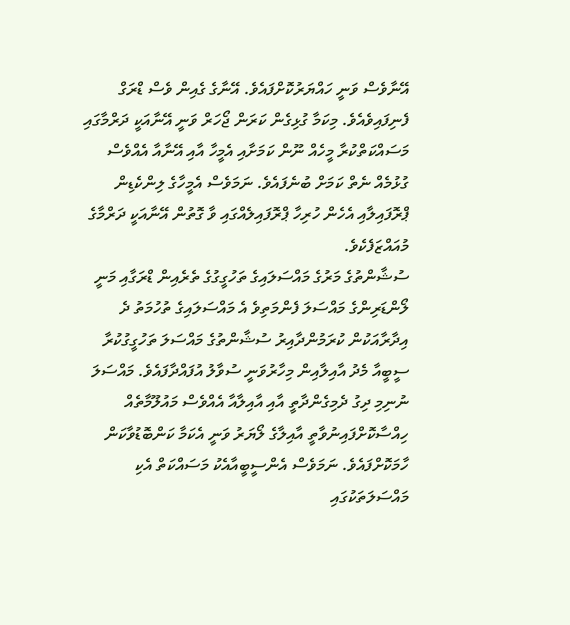އޭނާވެސް ވަނީ ހައްޔަރުކޮށްފައެވެ. އޭނާގެ ގެއިން ވެސް ޑްރަގް ފެނިފައިވެއެވެ. މިކަމާ ގުޅިގެން ކަރަން ޖޯހަރް ވަނީ އޭނާއަކީ ދަރްމާގައި މަސައްކަތްކުރާ މީހެއް ނޫން ކަމަށާއި އެމީހާ އާއި އޭނާއާ އެއްވެސް ގުޅުމެއް ނެތް ކަމަށް ބުނެފައެވެ. ނަމަވެސް އެމީހާގެ ލިންކެޑިން ޕްރޮފައިލާއި އެހެން ހުރިހާ ޕްރޮފައިލެއްގައި ވާ ގޮތުން އޭނާއަކީ ދަރްމާގެ މުއައްޒަފެކެވެ.
ސުޝާންތުގެ މަރުގެ މައްސަލައިގެ ތަހުގީގުގެ ތެރެއިން ޑްރަގާއި މަނީ ލޯންޑަރިންގެ މައްސަލަ ފެންމަތިވެ އެ މައްސަލައިގެ ތުހުމަތު ދެ އިދާރާއަކުން ކުރަމުންދާއިރު ސުޝާންތުގެ މައްސަލަ ތަހުގީގުކުރާ ސީބީއާ މެދު އާއިލާއިން މިހާރުވަނީ ސުވާލު އުފައްދާފައެވެ. މައްސަލަ ނުނިމި ދިގު ދެމިގެންދާތީ އާއި އާއިލާއާ އެއްވެސް މައުލޫމާތެއް ހިއްސާކޮށްފައިނުވާތީ އާއިލާގެ ލޯޔަރު ވަނީ އެކަމާ ކަންބޮޑުވާކަން ހާމަކޮށްފައެވެ. ނަމަވެސް އެންސީބީއާއެކު މަސައްކަތް އެކި މައްސަލަތަކުގައި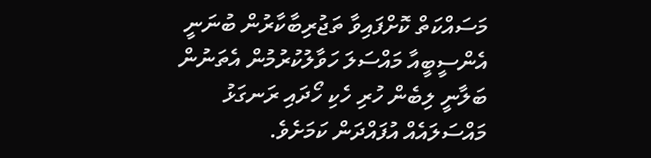މަސައްކަތް ކޮށްފައިވާ ތަޖުރިބާކާރުން ބުނަނީ އެންސީބީއާ މައްސަލަ ހަވާލުކުރުމުން އެތަނުން ބަލާނީ ލިބެން ހުރި ހެކި ހޯދައި ރަނގަޅު މައްސަލައެއް އުފައްދަން ކަމަށެވެ.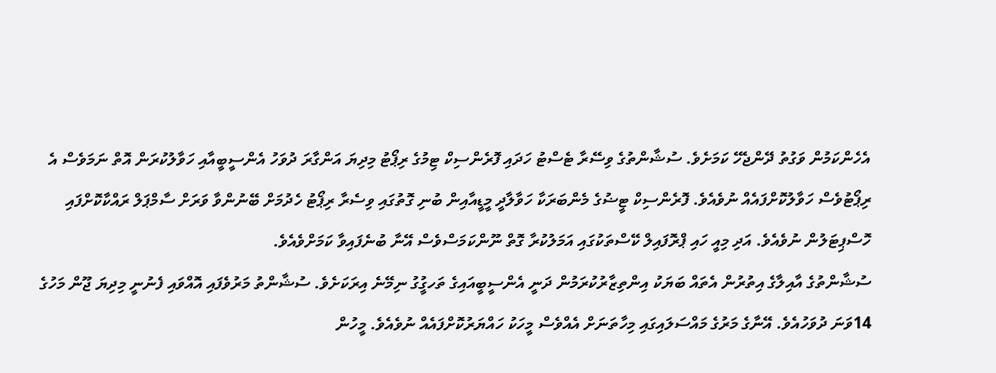އެހެންކަމުން ވަގުތު ދޭންޖެހޭ ކަމަށެވެ. ސުޝާންތުގެ ވިސޭރާ ޓެސްޓު ހަދައި ފޮރެންސިކް ޓިމުގެ ރިޕޯޓު މިދިޔަ އަންގާރަ ދުވަހު އެންސީބީއާއި ހަވާލުކުރަން އޮތް ނަމަވެސް އެ ރިޕޯޓުވެސް ހަވާލުކޮށްފައެއް ނުވެއެވެ. ފޮރެންސިކް ޓީޟުގެ މެންބަރަކާ ހަވާލާދީ މީޑީއާއިން ބުނި ގޮތުގައި ވިސެރާ ރިޕޯޓު ހެދުމަށް ބޭނުންވާ ވަރަށް ސާމްޕަލް ރައްކާކޮށްފައި ހޮސްޕިޓަލުން ނުވެއެވެ. އަދި މިއީ ހައި ޕްރޮފައިލް ކޭސްތަކުގައި އަމަލުކުރާ ގޮތް ނޫންކަމަސްވެސް އޭނާ ބުނެފައިވާ ކަމަށްވެއެވެ.
ސުޝާންތުގެ އާއިލާގެ އިތުރުން އެތައް ބަޔަކު އިންތިޒާރުކުރަމުން ދަނީ އެންސީބީއައިގެ ތަހގުީގު ނިމޭނެ އިރަކަށެވެ. ސުޝާންތު މަރުވެފައި އޮއްވައި ފެނުނީ މިދިޔަ ޖޫން މަހުގެ 14ވަނަ ދުވަހުއެވެ. އޭނާގެ މަރުގެ މައްސަލައިގައި މިހާތަނަށް އެއްވެސް މީހަކު ހައްޔަރުކޮށްފައެއް ނުވެއެވެ. މީހުން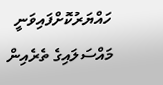ހައްޔަރުކޮށްފައިވަނީ މައްސަލައިގެ ތެރެއިން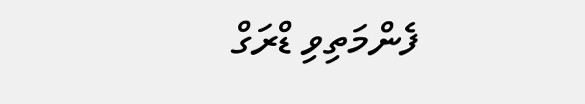ފެންމަތިވި ޑްރަގް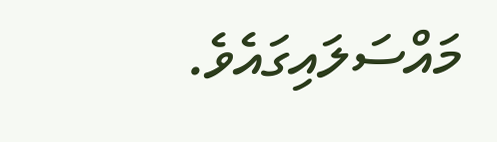މައްސަލައިގައެވެ.